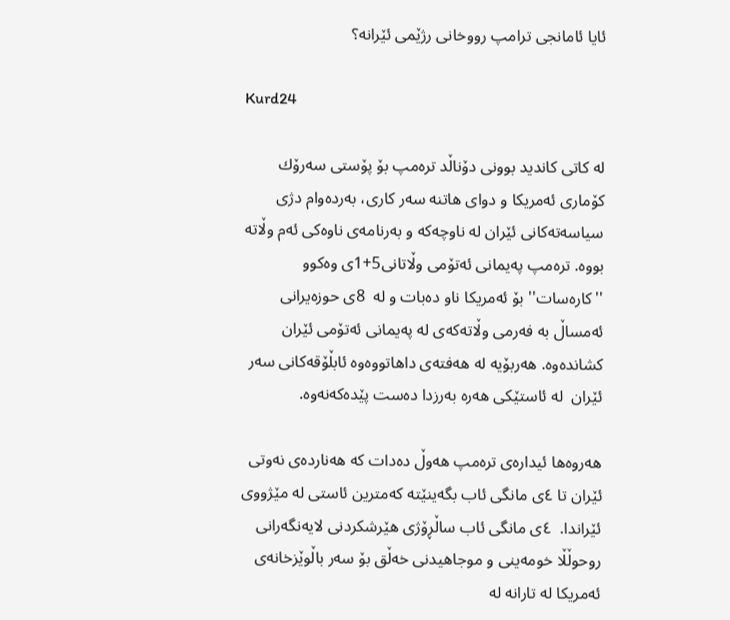ئایا ئامانجی ترامپ رووخانی رژێمی ئێرانه‌‌؟

Kurd24

له‌ كاتی كاندید بوونی دۆناڵد ترەمپ بۆ پۆستی سه‌رۆك كۆماری ئه‌مریكا و دوای هاتنه‌ سه‌ر كاری، به‌رده‌وام دژی سیاسه‌ته‌كانی ئێران له‌ ناوچه‌كه‌ و به‌رنامه‌ی ناوه‌كی ئه‌م وڵاته‌ بووه‌. ترەمپ په‌یمانی ئه‌تۆمی وڵاتانی5+1ی وه‌كوو ''كاره‌سات'' بۆ ئه‌مریكا ناو ده‌بات و له‌  8ی حو‌زه‌یرانی ئه‌مساڵ به‌ فه‌رمی وڵاته‌كه‌ی له‌ په‌یمانی ئه‌تۆمی ئێران كشانده‌وه‌. هه‌ربۆیه‌ له‌ هه‌فته‌ی داهاتووه‌وه‌ ئابڵۆقه‌كانی سه‌ر ئێران  له‌ ئاستێكی هه‌ره‌ به‌رزدا ده‌ست پێده‌كه‌نه‌وه‌.

هه‌روه‌ها ئیداره‌ی ترەمپ هه‌وڵ ده‌دات كه‌ هه‌نارده‌ی نه‌وتی ئێران تا ٤ی مانگی ئاب بگه‌ینێته‌ كه‌مترین ئاستی له‌ مێژووی ئێراندا.  ٤ی مانگی ئاب ساڵڕۆژی هێرشكردنی لایه‌نگه‌رانی روحوڵڵا خومه‌ینی و موجاهيدنی خەڵق بۆ سه‌ر باڵوێزخانه‌ی ئه‌مریكا له‌ تارانە له‌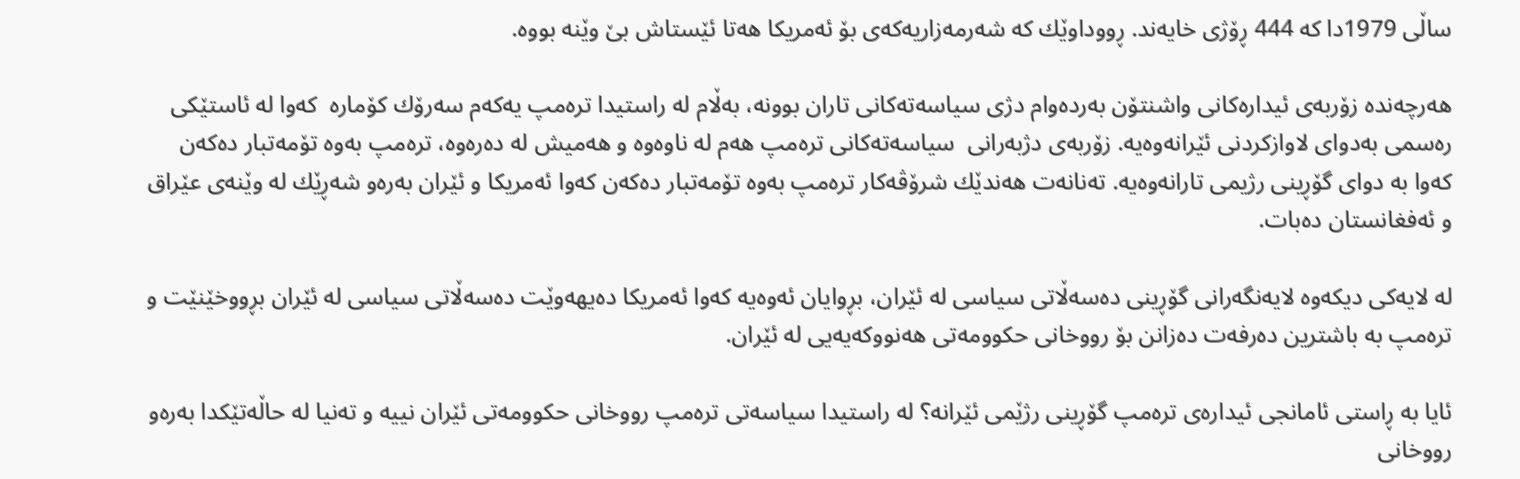ساڵی 1979دا كه‌ 444 ڕۆژی خایه‌ند. ڕووداوێك كه‌ شه‌رمه‌زاریه‌كه‌ی بۆ ئەمریكا ھەتا ئێستاش بێ وێنە بووە.

هه‌رچه‌نده‌ زۆربه‌ی ئیداره‌كانی واشنتۆن به‌رده‌وام دژی سیاسه‌ته‌كانی تاران بوونە، به‌ڵام له‌ راستیدا ترەمپ یه‌كه‌م سه‌رۆك كۆماره‌  كه‌وا له‌ ئاستێكی ره‌سمی به‌دوای لاوازكردنی ئێرانه‌وه‌یه‌. زۆربه‌ی دژبه‌رانی  سیاسه‌ته‌كانی ترەمپ هه‌م له‌ ناوه‌وه‌ و هه‌میش له‌ ده‌ره‌وه‌، ترەمپ به‌وه‌ تۆمه‌تبار ده‌كه‌ن كه‌وا به‌ دوای گۆڕینی رژیمی تارانه‌وه‌یه‌. ته‌نانه‌ت هه‌ندێك شرۆڤه‌كار ترەمپ به‌وه‌ تۆمه‌تبار ده‌كه‌ن كه‌وا ئه‌مریكا و ئێران به‌ره‌و‌ شه‌ڕێك له‌ وێنه‌ی عێراق و ئه‌فغانستان ده‌بات.

له‌ لایه‌كی دیكه‌وه‌ لایه‌نگه‌رانی گۆڕینی دەسەڵاتی سیاسی له‌ ئێران، بڕوایان ئه‌وه‌یه‌ كه‌وا ئه‌مریكا ده‌یهه‌وێت دەسەڵاتی سیاسی لە ئێران بڕووخێنێت و ترەمپ به‌ باشترین ده‌رفه‌ت ده‌زانن بۆ رووخانی حكوومه‌تی هه‌نووكه‌یه‌یی له‌ ئێران.

ئایا به‌ ڕاستی ئامانجی ئیداره‌ی ترەمپ گۆڕینی رژێمی ئێرانه‌؟ له‌ راستیدا سیاسه‌تی ترەمپ رووخانی حكوومه‌تی ئێران نییه‌ و ته‌نیا له‌ حاڵه‌تێكدا به‌ره‌و‌ رووخانی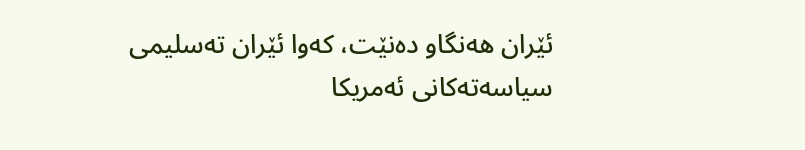ئێران هه‌نگاو ده‌نێت، كه‌وا ئێران ته‌سلیمی سیاسه‌ته‌كانی ئه‌مریكا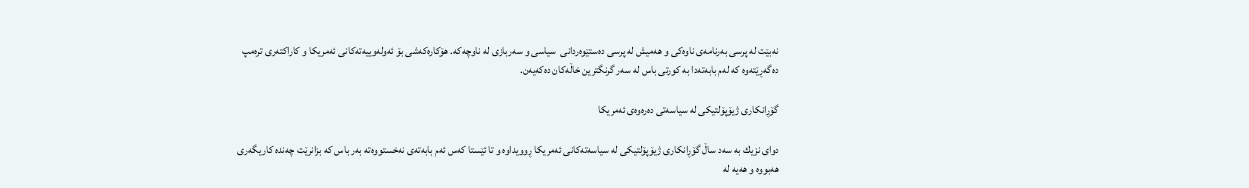نه‌بێت له‌ پرسی به‌رنامه‌ی ناوه‌كی و هه‌میش له‌ پرسی ده‌ستێوەردانی  سیاسی و سه‌ربازی له‌ ناوچه‌كه‌. هۆكاره‌كه‌شی بۆ ئه‌وله‌وییه‌ته‌كانی ئه‌مریكا و كاراكته‌ری ترەمپ ده‌گه‌ڕێته‌وه‌ كه‌ له‌م بابه‌ته‌دا به‌ كورتی باس له‌ سه‌ر گرنگترین خاڵه‌كان ده‌كه‌یه‌ن.

گۆڕانكاری ژیۆپۆلتیكی له‌ سیاسه‌تی ده‌ره‌وه‌ی ئه‌مریكا

دوای نزیك به‌ سه‌د ساڵ گۆڕانكاری ژیۆپۆلتیكی له‌ سیاسه‌ته‌كانی ئه‌مریكا ڕوویداوه‌ و تا ئێستا كه‌س ئه‌م بابه‌ته‌ی‌ نه‌خستووه‌ته‌ به‌ر باس كه‌ بزانرێت چه‌نده‌ كاریگه‌ری  هه‌بووه‌ و هه‌یه‌ له‌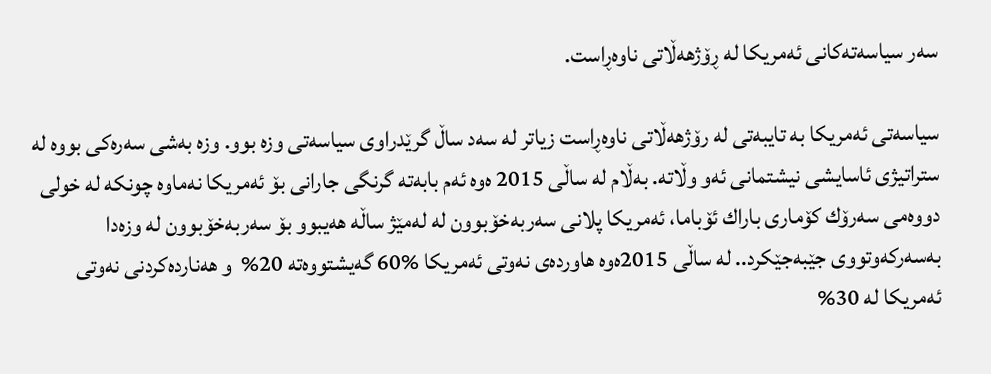سه‌ر سیاسه‌ته‌كانی ئه‌مریكا له‌ ڕۆژهه‌ڵاتی ناوه‌ڕاست.

سیاسه‌تی ئه‌مریكا به‌ تایبه‌تی له‌ رۆژهه‌ڵاتی ناوه‌ڕاست زیاتر له‌ سه‌د ساڵ گرێدراوی سیاسه‌تی وزه‌ بوو. وزه‌ به‌شی سه‌ره‌كی بووه‌ له‌ ستراتيژی ئاسایشی نیشتمانی ئه‌و وڵاته‌. به‌ڵام له‌ ساڵی 2015 ه‌وه‌ ئه‌م بابه‌ته‌ گرنگی جارانی بۆ ئه‌مریكا نه‌ماوه‌ چونكه‌ له‌ خولی دووه‌می سه‌رۆك كۆماری باراك ئۆباما، ئه‌مریكا پلانی سەربەخۆبوون لە لەمێژ ساڵە ھەیبوو بۆ سەربەخۆبوون لە وزەدا بەسەركەوتووی جێبەجێكرد.. له‌ ساڵی 2015ه‌وه‌ هاورده‌ی نه‌وتی ئه‌مریكا %60 گه‌یشتووه‌ته‌ 20%  و هه‌نارده‌كردنی نه‌وتی ئه‌مریكا له‌ 30%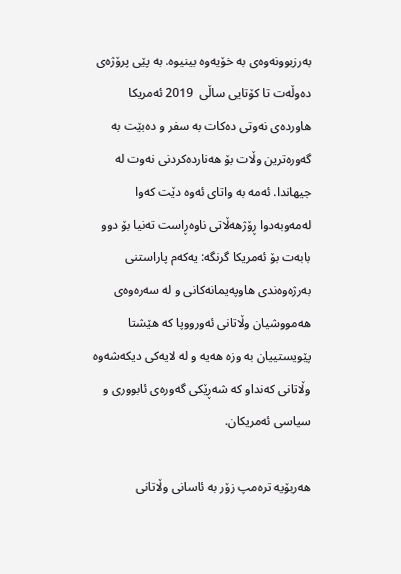به‌رزبوونه‌وه‌ی به‌ خۆیه‌وه‌ بینیوه‌. به‌ پێی پرۆژەی ده‌وڵه‌ت تا كۆتایی ساڵی  2019 ئه‌مریكا هاورده‌ی نه‌وتی ده‌كات به‌ سفر و ده‌بێت به‌ گه‌وره‌ترین وڵات بۆ هه‌نارده‌كردنی نه‌وت له‌ جیهاندا. ئه‌مه‌ به‌ واتای ئه‌وه‌ دێت كه‌وا له‌مه‌وبه‌دوا ڕۆژهه‌ڵاتی ناوه‌ڕاست ته‌نیا بۆ دوو بابه‌ت بۆ ئه‌مریكا گرنگه‌: یه‌كه‌م پاراستنی به‌رژه‌وه‌ندی هاوپه‌یمانه‌كانی و له‌ سه‌ره‌وه‌ی هه‌مووشیان وڵاتانی ئه‌ورووپا كه‌ هێشتا پێویستییان به‌ وزه‌ هه‌یه‌ و له‌ لایه‌كی دیكه‌شه‌وه‌ وڵاتانی كه‌نداو كه‌ شه‌ڕێكی گه‌وره‌ی ئابووری و سیاسی ئه‌مریكان.

ھەربۆیە ترەمپ زۆر به‌ ئاسانی وڵاتانی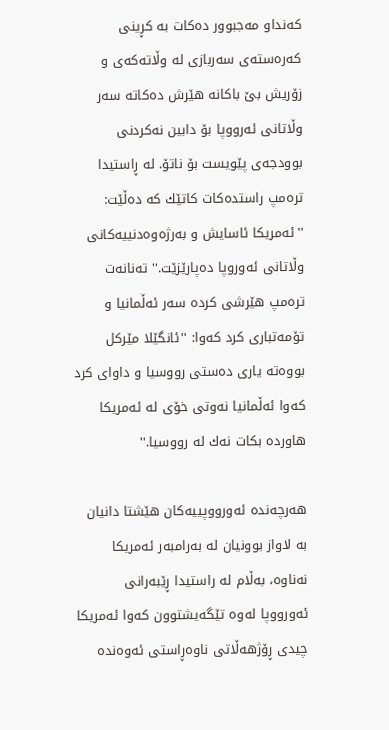كه‌نداو مه‌جبوور ده‌كات به‌ كڕینی كه‌ره‌سته‌ی سه‌ربازی له‌ وڵاته‌كه‌ی و زۆریش بێ باكانه‌ هێرش ده‌كاته‌ سه‌ر وڵاتانی ئه‌رووپا بۆ دابین نه‌كردنی بوودجه‌ی پێویست بۆ ناتۆ. له‌ ڕاستیدا ترەمپ راستده‌كات كاتێك كه‌ ده‌ڵێت: ''ئه‌مریكا ئاسایش و به‌رژه‌وه‌دنییه‌كانی وڵاتانی ئه‌وروپا ده‌پارێزێت.'' ته‌نانه‌ت ترەمپ هێرشی كرده‌ سه‌ر ئەڵمانیا و تۆمه‌تباری كرد كه‌وا: ''ئانگێلا مێركل بووه‌ته‌ یاری ده‌ستی رووسیا و داوای كرد كه‌وا ئەڵمانیا نه‌وتی خۆی له‌ ئه‌مریكا هاورده‌ بكات نه‌ك له‌ رووسیا.''

هه‌رچه‌نده‌ ئه‌ورووپییه‌كان هێشتا دانیان به‌ لاواز بوونیان له‌ به‌رامبه‌ر ئه‌مریكا نه‌ناوه‌، به‌ڵام له‌ راستیدا ڕێبه‌رانی ئه‌ورووپا له‌وه‌ تێگه‌یشتوون كه‌وا ئه‌مریكا چیدی ڕۆژهه‌ڵاتی ناوه‌ڕاستی ئه‌وه‌نده‌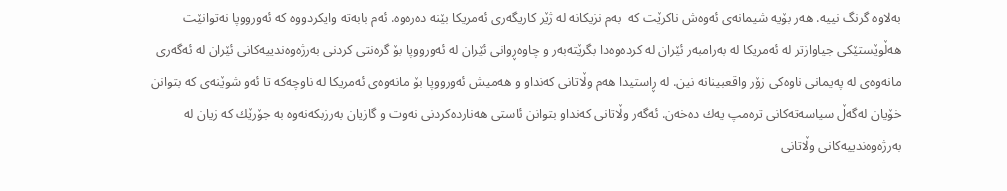به‌لاوه‌ گرنگ نییه‌. هه‌ر بۆیه‌ شیمانه‌ی ئه‌وه‌ش ناكرێت كه  به‌م نزیكانه‌ له‌ ژێر كاریگه‌ری ئه‌مریكا بێنه‌ ده‌ره‌وه‌. ئه‌م بابه‌ته‌ وایكردووه‌ كه‌ ئه‌ورووپا نه‌توانێت هه‌ڵوێستێكی جیاوازتر له‌ ئه‌مریكا له‌ به‌رامبه‌ر ئێران له‌ كرده‌وه‌دا بگرێته‌به‌ر و چاوه‌ڕوانی ئێران له‌ ئه‌ورووپا بۆ گره‌نتی كردنی به‌رژه‌وه‌ندییه‌كانی ئێران له‌ ئه‌گه‌ری مانه‌وه‌ی له‌ په‌یمانی ناوه‌كی زۆر واقعبینانه‌ نین. له‌ ڕاستیدا هه‌م وڵاتانی كه‌نداو و هه‌میش ئه‌ورووپا بۆ مانه‌وه‌ی ئه‌مریكا له‌ ناوچه‌كه‌ تا ئه‌و شوێنه‌ی كه‌ بتوانن خۆیان له‌گه‌ڵ سیاسه‌ته‌كانی ترەمپ یه‌ك ده‌خه‌ن. ئه‌گه‌ر وڵاتانی كه‌نداو بتوانن ئاستی هه‌نارده‌كردنی نه‌وت و گازیان به‌رزبكه‌نه‌وه‌ به‌ جۆرێك كه‌ زیان له‌ به‌رژه‌وه‌ندییه‌كانی وڵاتانی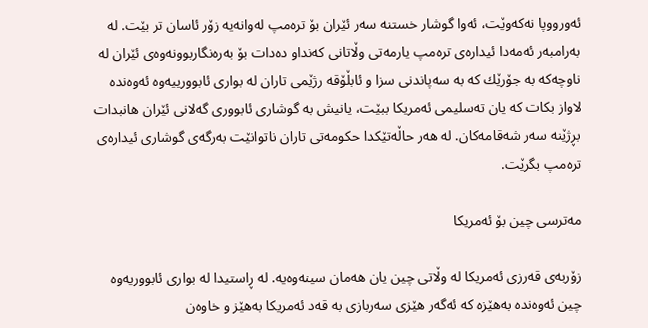ئه‌ورووپا نه‌كه‌وێت، ئه‌وا گوشار خستنه‌ سه‌ر ئێران بۆ ترەمپ له‌وانه‌یه‌ زۆر ئاسان تر بێت. له‌ به‌رامبه‌ر ئه‌مه‌دا ئیداره‌ی ترەمپ یارمه‌تی وڵاتانی كه‌نداو ده‌دات بۆ به‌ره‌نگاربوونه‌وه‌ی ئێران له‌ ناوچه‌كه‌ به‌ جۆرێك كه‌ به‌ سه‌پاندنی سزا و ئابڵۆقه‌ رژێمی تاران له‌ بواری ئابوورییه‌وه‌ ئه‌وه‌نده‌ لاواز بكات كه‌ یان ته‌سلیمی ئه‌مریكا ببێت، یانیش به‌ گوشاری ئابووری گه‌لانی ئێران هانبدات بڕژێنه‌ سه‌ر شه‌قامه‌كان. له‌ هه‌ر حاڵه‌تێكدا حكومەتی تاران ناتوانێت به‌رگه‌ی گوشاری ئیداره‌ی ترەمپ بگرێت.

مه‌ترسی چین بۆ ئه‌مریكا

زۆربه‌ی قه‌رزی ئه‌مریكا له‌ وڵاتی چین یان هه‌مان سینه‌وه‌یه‌. له‌ ڕاستیدا له‌ بواری ئابووریه‌وه‌ چین ئه‌وه‌نده‌ به‌هێزه‌ كه‌ ئه‌گه‌ر هێزی سه‌ربازی به‌ قه‌د ئه‌مریكا به‌هێز و خاوه‌ن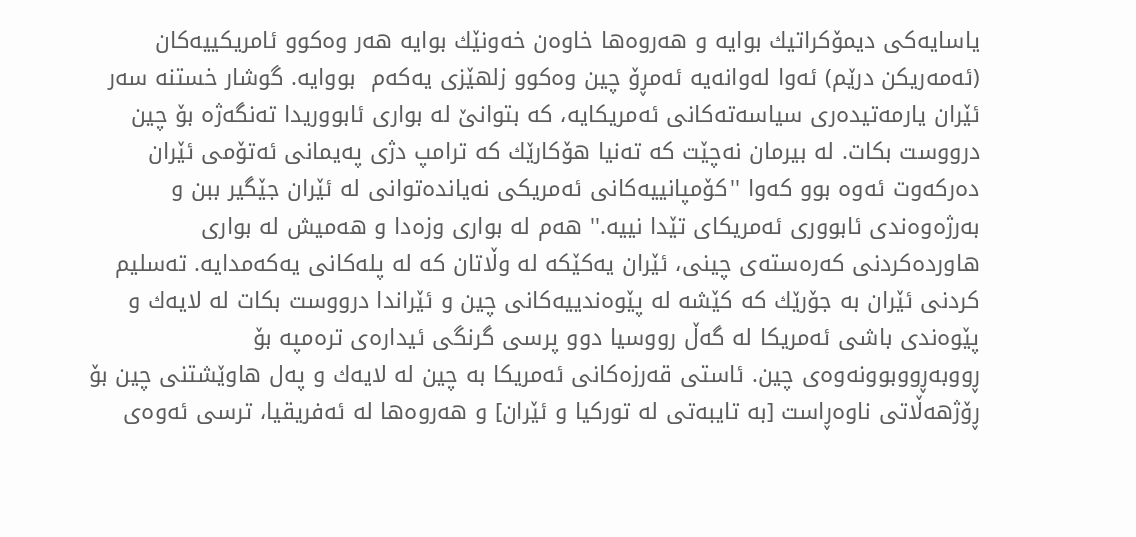یاسایه‌كی دیمۆكراتیك بوایه‌ و هه‌روه‌ها خاوه‌ن خه‌ونێك بوایه‌ هه‌ر وه‌كوو ئامریكییه‌كان (ئه‌مه‌ریكن درێم) ئه‌وا له‌وانه‌یه‌ ئه‌مڕۆ چین وه‌كوو زلهێزی یه‌كه‌م  بووایە. گوشار خستنه‌ سه‌ر ئێران یارمه‌تیده‌ری سیاسه‌ته‌كانی ئه‌مریكایه، كه‌ بتوانێ له‌ بواری ئابووریدا ته‌نگه‌ژه‌ بۆ چین درووست بكات. له‌ بیرمان نه‌چێت كه‌ ته‌نیا هۆكارێك كه‌ ترامپ دژی په‌یمانی ئه‌تۆمی ئێران ده‌ركه‌وت ئه‌وه‌ بوو كه‌وا ''كۆمپانییه‌كانی ئه‌مریكی نه‌یانده‌توانی له‌ ئێران جێگیر ببن و به‌رژه‌وه‌ندی ئابووری ئه‌مریكای تێدا نییه‌.'' هه‌م له‌ بواری وزه‌دا و هه‌میش له‌ بواری هاورده‌كردنی كه‌ره‌سته‌ی چینی، ئێران یه‌كێكه‌ له‌ وڵاتان كه‌ له‌ پله‌كانی یه‌كه‌مدایه‌. ته‌سلیم كردنی ئێران به‌ جۆرێك كه‌ كێشه‌ له‌ پێوه‌ندییه‌كانی چین و ئێراندا درووست بكات له‌ لایه‌ك و پێوه‌ندی باشی ئه‌مریكا له‌ گه‌ڵ رووسیا دوو پرسی گرنگی ئیداره‌ی ترەمپە بۆ ڕووبه‌ڕووبوونه‌وه‌ی چین. ئاستی قه‌رزه‌كانی ئه‌مریكا به‌ چین له‌ لایه‌ك و په‌ل هاوێشتنی چین بۆ ڕۆژهه‌ڵاتی ناوه‌ڕاست [به‌ تایبه‌تی له‌ توركیا و ئێران] و هه‌روه‌ها له‌ ئەفریقیا، ترسی ئه‌وه‌ی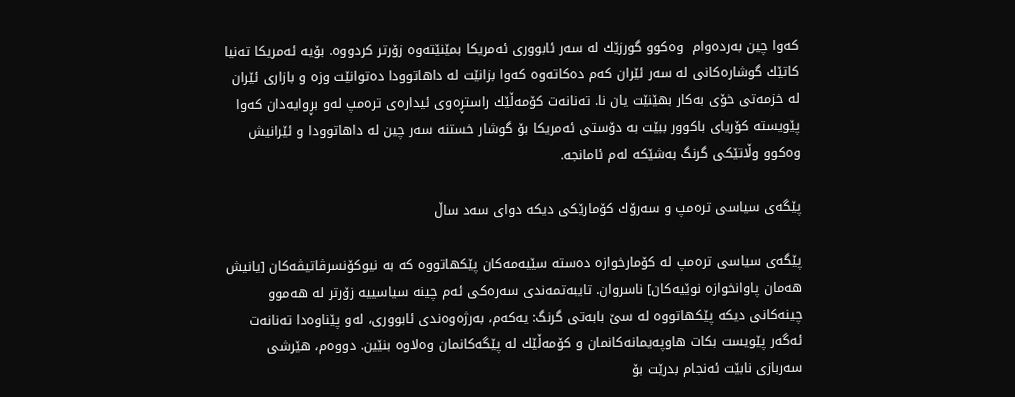كه‌وا چین به‌رده‌وام  وه‌كوو گورزێك له‌ سه‌ر ئابووری ئه‌مریكا بمێنێته‌وه‌ زۆرتر كردووه‌. بۆیه‌ ئه‌مریكا ته‌نیا كاتێك گوشاره‌كانی له‌ سه‌ر ئێران كه‌م ده‌كاته‌وه‌ كه‌وا بزانێت له‌ داهاتوودا ده‌توانێت وزه‌ و بازاری ئێران له‌ خزمه‌تی خۆی به‌كار بھێنێت یان نا. ته‌نانه‌ت كۆمه‌ڵێك راستڕه‌وی ئیداره‌ی ترەمپ له‌و بڕوایه‌دان كه‌وا پێویسته‌ كۆریای باكوور ببێت به‌ دۆستی ئه‌مریكا بۆ گوشار خستنه‌ سه‌ر چین له‌ داهاتوودا و ئێرانیش وه‌كوو وڵاتێكی گرنگ به‌شێكه‌ له‌م ئامانجه‌.

پێگه‌ی سیاسی ترەمپ و سه‌رۆك كۆمارێكی دیكه‌ دوای سه‌د ساڵ

پێگه‌ی سیاسی ترەمپ له‌ كۆمارخوازه‌ ده‌سته‌ سێیه‌مه‌كان پێكهاتووه‌ كه‌ به‌ نیوكۆنسرڤاتیڤه‌كان [یانیش هه‌مان پاوانخوازه‌ نوێیه‌كان] ناسروان. تایبه‌تمه‌ندی سه‌ره‌كی ئه‌م چینه‌ سیاسییه‌ زۆرتر له‌ هه‌موو چینه‌كانی دیكه‌ پێكهاتووه‌ له‌ سێ بابه‌تی گرنگ: یه‌كه‌م، به‌رژه‌وه‌ندی ئابووری، لەو پێناوەدا ته‌نانه‌ت ئه‌گه‌ر پێویست بكات هاوپه‌یمانه‌كانمان و كۆمه‌ڵێك له‌ پێگه‌كانمان وه‌لاوه‌ بنێین. دووه‌م، هێرشی سه‌ربازی نابێت ئه‌نجام بدرێت بۆ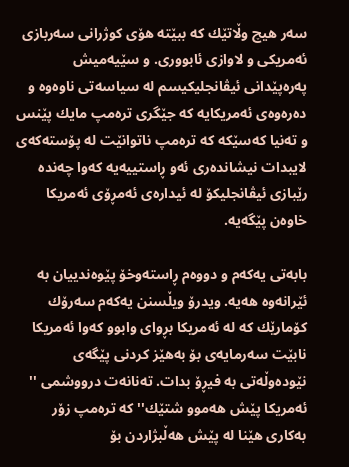سه‌ر هیچ وڵاتێك كه‌ ببێته‌ هۆی كوژرانی سه‌ربازی ئەمریكی و لاوازی ئابووری. و سێیه‌میش په‌ره‌پێدانی ئیڤانجلیكیسم له‌ سیاسه‌تی ناوه‌وه‌ و ده‌ره‌وه‌ی ئه‌مریكایه‌ كه‌ جێگری ترەمپ مایك پێنس و ته‌نیا كه‌سێكه‌ كه‌ ترەمپ ناتوانێت له‌ پۆسته‌كه‌ی لایبدات نیشانده‌ری ئه‌و ڕاستییه‌یه‌ كه‌وا چه‌نده‌ رێبازی ئیڤانجلیكۆ له‌ ئیداره‌ی ئه‌مڕۆی ئه‌مریكا خاوه‌ن پێگه‌یه‌‌.

بابه‌تی یه‌كه‌م و دووه‌م ڕاسته‌وخۆ پێوه‌ندییان به‌ ئێرانه‌وه‌ هه‌یه‌. ویدرۆ ویڵسنن یه‌كه‌م سه‌رۆك كۆمارێك كه‌ له‌ ئه‌مریكا بڕوای وابوو كه‌وا ئه‌مریكا نابێت سه‌رمایه‌ی بۆ به‌هێز كردنی پێگه‌ی نێوده‌وڵه‌تی به‌ فیڕۆ بدات. ته‌نانه‌ت درووشمی '' ئه‌مریكا پێش هه‌موو شتێك'' كه‌ ترەمپ زۆر به‌كاری هێنا له‌ پێش هه‌ڵبژاردن بۆ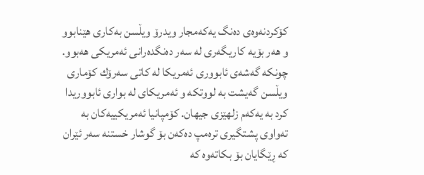كۆكردنه‌وه‌ی ده‌نگ یه‌كه‌مجار ویدرۆ ویڵسن به‌كاری هێنابوو و هه‌ر بۆیه‌ كاریگه‌ری له‌ سه‌ر ده‌نگده‌رانی ئه‌مریكی هه‌بوو. چونكه‌ گه‌شه‌ی ئابووری ئه‌مریكا له‌ كاتی سه‌رۆك كۆماری ویڵسن گه‌یشت به‌ لووتكه‌ و ئه‌مریكای له‌ بواری ئابووریدا كرد به‌ یه‌كه‌م زلهێزی جیهان. كۆمپانیا ئه‌مریكییه‌كان به‌ ته‌واوی پشتگیری ترەمپ دەكەن بۆ گوشار خستنه‌ سه‌ر ئێران كه‌ ڕێگایان بۆ بكاته‌وه‌ كه‌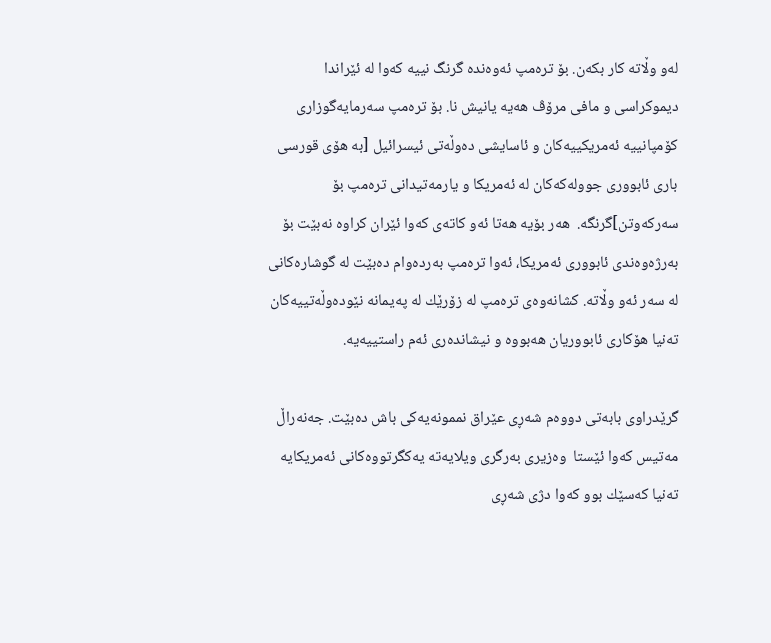له‌و وڵاته‌ كار بكه‌ن. بۆ ترەمپ ئه‌وه‌نده‌ گرنگ نییه‌ كه‌وا له‌ ئێراندا دیموكراسی و مافی مرۆڤ هه‌یه‌ یانیش نا. بۆ ترەمپ سه‌رمایه‌گوزاری كۆمپانییه‌ ئه‌مریكییه‌كان و ئاسایشی ده‌وڵه‌تی ئیسرائیل [به‌ هۆی قورسی باری ئابووری جووله‌كه‌كان له‌ ئه‌مریكا و یارمه‌تیدانی ترەمپ بۆ سه‌ركه‌وتن]گرنگه‌.  هه‌ر بۆیه‌ هه‌تا ئه‌و كاته‌ی كه‌وا ئێران كراوه‌ نه‌بێت بۆ به‌رژه‌وه‌ندی ئابووری ئه‌مریكا، ئه‌وا ترەمپ به‌رده‌وام ده‌بێت له‌ گوشاره‌كانی له‌ سه‌ر ئه‌و وڵاته‌. كشانه‌وه‌ی ترەمپ له‌ زۆرێك له‌ په‌یمانه‌ نێوده‌وڵه‌تییه‌كان ته‌نیا هۆكاری ئابووریان هه‌بووه‌ و نیشانده‌ری ئه‌م راستییه‌یه‌.

گرێدراوی بابه‌تی دووه‌م شه‌ڕی عێراق نممونه‌یه‌كی باش ده‌بێت. جه‌نه‌راڵ مه‌تیس كه‌وا ئێستا  وه‌زیری به‌رگری ویلایه‌ته‌ یه‌كگرتووه‌كانی ئه‌مریكایه‌ ته‌نیا كه‌سێك بوو كه‌وا دژی شه‌ڕی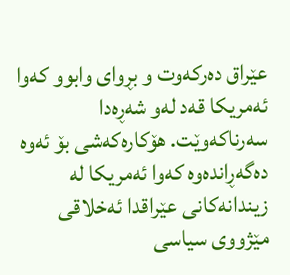عێراق ده‌ركه‌وت و بڕوای وابوو كه‌وا ئه‌مریكا قه‌د له‌و شه‌ڕه‌دا سه‌رناكه‌وێت. هۆكاره‌كه‌شی بۆ ئه‌وه‌ ده‌گه‌ڕاندەوه‌ كه‌وا ئه‌مریكا له‌ زیندانه‌كانی عێراقدا ئه‌خلاقی مێژووی سیاسی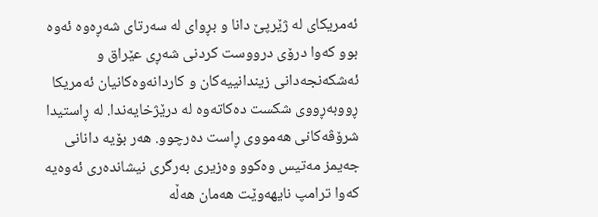ئه‌مریكای له‌ ژێرپێ دانا و بڕوای له‌ سه‌رتای شه‌ڕه‌وه‌ ئه‌وه‌ بوو كه‌وا درۆی درووست كردنی شه‌ڕی عێراق و ئه‌شكه‌نجه‌دانی زیندانییه‌كان و كاردانه‌وه‌كانیان ئه‌مریكا ڕووبه‌ڕووی شكست ده‌كاته‌وه‌ له‌ درێژخایه‌ندا. له‌ ڕاستیدا شرۆڤه‌كانی هه‌مووی ڕاست ده‌رچوو. هه‌ر بۆیه‌ دانانی جه‌یمز مه‌تیس وه‌كوو وه‌زیری به‌رگری نیشانده‌ری ئه‌وه‌یه‌ كه‌وا ترامپ نایهه‌وێت هه‌مان هه‌ڵه‌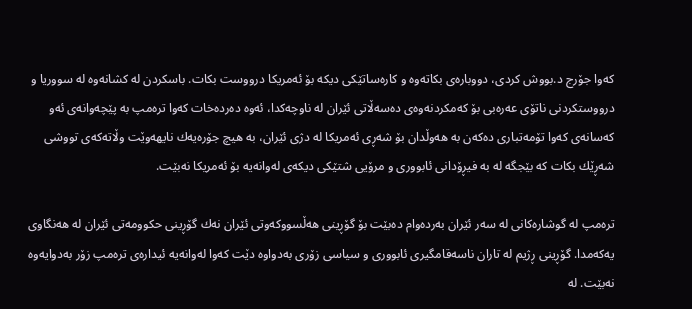كه‌وا جۆرج د.بووش كردی، دووباره‌ی بكاته‌وه‌ و كاره‌ساتێكی دیكه‌ بۆ ئه‌مریكا درووست بكات. باسكردن له‌ كشانه‌وه‌ له‌ سووریا و درووستكردنی ناتۆی عه‌ره‌بی بۆ كه‌مكردنه‌وه‌ی ده‌سه‌ڵاتی ئێران له‌ ناوچه‌كدا، ئه‌وه‌ ده‌رده‌خات كه‌وا ترەمپ به‌ پێچه‌وانه‌ی ئه‌و كه‌سانه‌ی كه‌وا تۆمه‌تباری ده‌كه‌ن به‌ هه‌وڵدان بۆ شه‌ڕی ئه‌مریكا له‌ دژی ئێران، به‌ هیچ جۆره‌یه‌ك نایهه‌وێت وڵاته‌كه‌ی تووشی شه‌ڕێك بكات كه‌ بێجگه‌ له‌ بە فیڕۆدانی ئابووری و مرۆیی شتێكی دیكه‌ی له‌وانه‌یه‌ بۆ ئه‌مریكا نه‌بێت.

ترەمپ له‌ گوشاره‌كانی له‌ سه‌ر ئێران به‌رده‌وام ده‌بێت بۆ گۆڕینی هه‌ڵسووكه‌وتی ئێران نه‌ك گۆڕینی حكوومه‌تی ئێران له‌ هه‌نگاوی یه‌كه‌مدا. گۆڕینی ڕژیم له‌ تاران ناسه‌قامگیری ئابووری و سیاسی زۆری به‌دواوه‌ دێت كه‌وا له‌وانه‌یه‌ ئیداره‌ی ترەمپ زۆر به‌دوایه‌وه‌ نه‌بێت. له‌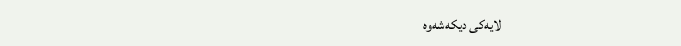لایه‌كی دیكه‌شه‌وه‌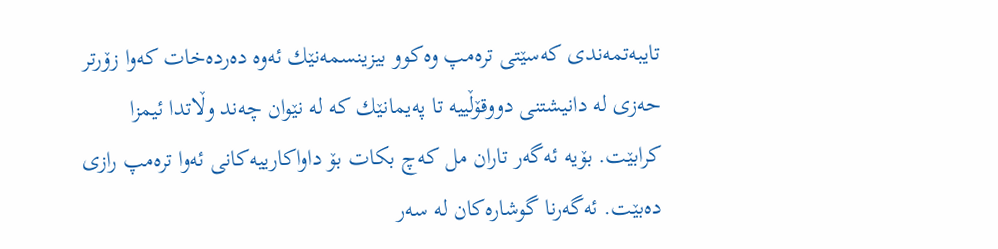تایبه‌تمه‌ندی كه‌سێتی ترەمپ وه‌كوو بیزینسمه‌نێك ئه‌وه‌ ده‌رده‌خات كه‌وا زۆرتر حه‌زی له‌ دانیشتنی دووقۆڵییه‌ تا په‌یمانێك كه‌ له‌ نێوان چه‌ند وڵاتدا ئیمزا كرابێت. بۆیه‌ ئه‌گه‌ر تاران مل كه‌چ بكات بۆ داواكارییه‌كانی ئه‌وا ترەمپ رازی ده‌بێت. ئه‌گه‌رنا گوشاره‌كان له‌ سه‌ر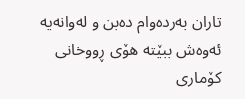تاران به‌رده‌وام ده‌بن و له‌وانه‌یه‌ ئەوەش ببێتە هۆی ڕووخانی كۆماری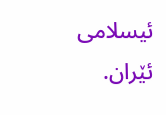ئیسلامی ئێران.